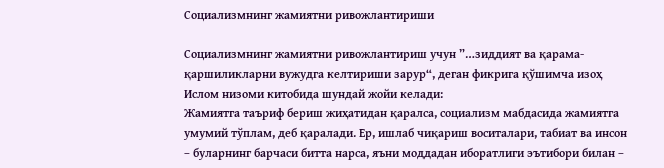Социализмнинг жамиятни ривожлантириши

Социализмнинг жамиятни ривожлантириш учун ”…зиддият ва қарама-қаршиликларни вужудга келтириши зарур“, деган фикрига қўшимча изоҳ
Ислом низоми китобида шундай жойи келади:
Жамиятга таъриф бериш жиҳатидан қаралса, социализм мабдасида жамиятга умумий тўплам, деб қаралади. Ер, ишлаб чиқариш воситалари, табиат ва инсон – буларнинг барчаси битта нарса, яъни моддадан иборатлиги эътибори билан –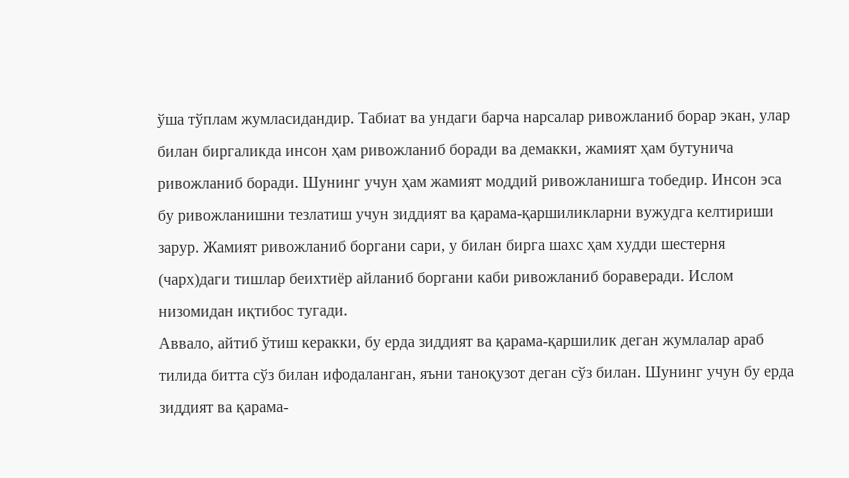ўша тўплам жумласидандир. Табиат ва ундаги барча нарсалар ривожланиб борар экан, улар билан биргаликда инсон ҳам ривожланиб боради ва демакки, жамият ҳам бутунича ривожланиб боради. Шунинг учун ҳам жамият моддий ривожланишга тобедир. Инсон эса бу ривожланишни тезлатиш учун зиддият ва қарама-қаршиликларни вужудга келтириши зарур. Жамият ривожланиб боргани сари, у билан бирга шахс ҳам худди шестерня (чарх)даги тишлар беихтиёр айланиб боргани каби ривожланиб бораверади. Ислом низомидан иқтибос тугади.
Аввало, айтиб ўтиш керакки, бу ерда зиддият ва қарама-қаршилик деган жумлалар араб тилида битта сўз билан ифодаланган, яъни таноқузот деган сўз билан. Шунинг учун бу ерда зиддият ва қарама-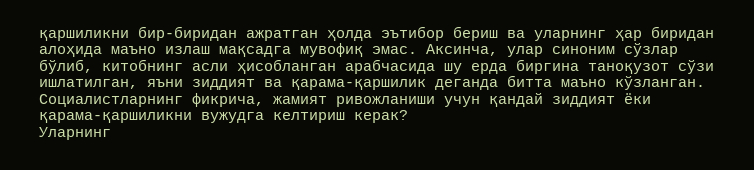қаршиликни бир-биридан ажратган ҳолда эътибор бериш ва уларнинг ҳар биридан алоҳида маъно излаш мақсадга мувофиқ эмас. Аксинча, улар синоним сўзлар бўлиб, китобнинг асли ҳисобланган арабчасида шу ерда биргина таноқузот сўзи ишлатилган, яъни зиддият ва қарама-қаршилик деганда битта маъно кўзланган.
Социалистларнинг фикрича, жамият ривожланиши учун қандай зиддият ёки қарама-қаршиликни вужудга келтириш керак?
Уларнинг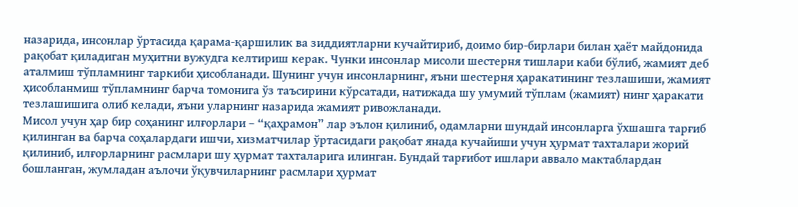назарида, инсонлар ўртасида қарама-қаршилик ва зиддиятларни кучайтириб, доимо бир-бирлари билан ҳаёт майдонида рақобат қиладиган муҳитни вужудга келтириш керак. Чунки инсонлар мисоли шестерня тишлари каби бўлиб, жамият деб аталмиш тўпламнинг таркиби ҳисобланади. Шунинг учун инсонларнинг, яъни шестерня ҳаракатининг тезлашиши, жамият ҳисобланмиш тўпламнинг барча томонига ўз таъсирини кўрсатади, натижада шу умумий тўплам (жамият) нинг ҳаракати тезлашишига олиб келади, яъни уларнинг назарида жамият ривожланади.
Мисол учун ҳар бир соҳанинг илғорлари – “қаҳрамон” лар эълон қилиниб, одамларни шундай инсонларга ўхшашга тарғиб қилинган ва барча соҳалардаги ишчи, хизматчилар ўртасидаги рақобат янада кучайиши учун ҳурмат тахталари жорий қилиниб, илғорларнинг расмлари шу ҳурмат тахталарига илинган. Бундай тарғибот ишлари аввало мактаблардан бошланган, жумладан аълочи ўқувчиларнинг расмлари ҳурмат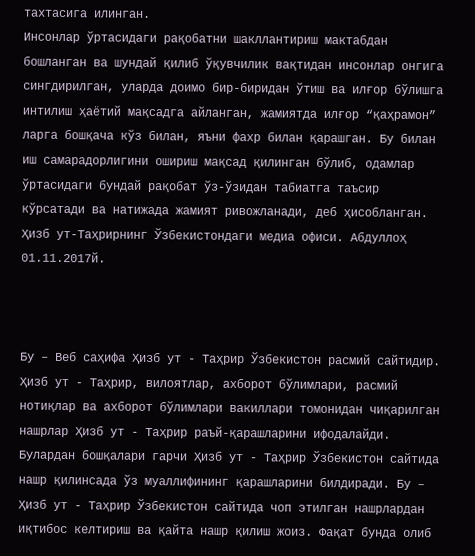тахтасига илинган.
Инсонлар ўртасидаги рақобатни шакллантириш мактабдан бошланган ва шундай қилиб ўқувчилик вақтидан инсонлар онгига сингдирилган, уларда доимо бир-биридан ўтиш ва илғор бўлишга интилиш ҳаётий мақсадга айланган, жамиятда илғор “қаҳрамон” ларга бошқача кўз билан, яъни фахр билан қарашган. Бу билан иш самарадорлигини ошириш мақсад қилинган бўлиб, одамлар ўртасидаги бундай рақобат ўз-ўзидан табиатга таъсир кўрсатади ва натижада жамият ривожланади, деб ҳисобланган.
Ҳизб ут-Таҳрирнинг Ўзбекистондаги медиа офиси. Абдуллоҳ
01.11.2017й.



Бу – Веб саҳифа Ҳизб ут - Таҳрир Ўзбекистон расмий сайтидир. Ҳизб ут - Таҳрир, вилоятлар, ахборот бўлимлари, расмий нотиқлар ва ахборот бўлимлари вакиллари томонидан чиқарилган нашрлар Ҳизб ут - Таҳрир раъй-қарашларини ифодалайди. Булардан бошқалари гарчи Ҳизб ут - Таҳрир Ўзбекистон сайтида нашр қилинсада ўз муаллифининг қарашларини билдиради. Бу – Ҳизб ут - Таҳрир Ўзбекистон сайтида чоп этилган нашрлардан иқтибос келтириш ва қайта нашр қилиш жоиз. Фақат бунда олиб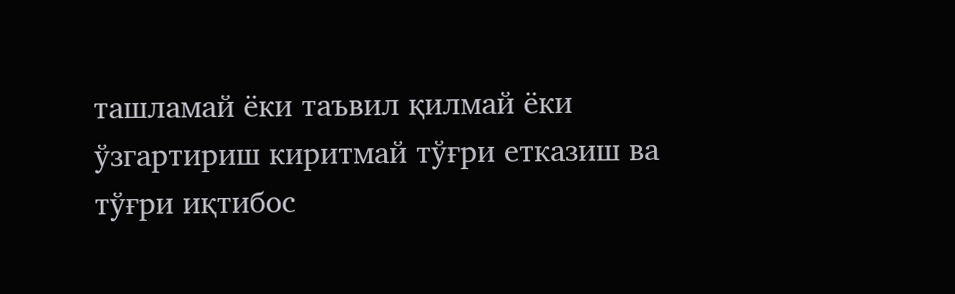ташламай ёки таъвил қилмай ёки ўзгартириш киритмай тўғри етказиш ва тўғри иқтибос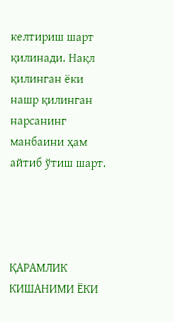келтириш шарт қилинади. Нақл қилинган ёки нашр қилинган нарсанинг манбаини ҳам айтиб ўтиш шарт.




ҚАРАМЛИК КИШАНИМИ ЁКИ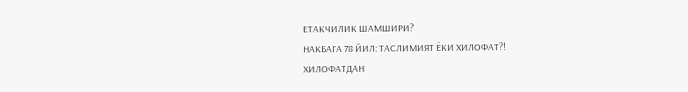ЕТАКЧИЛИК ШАМШИРИ?
НАКБАГА 78 ЙИЛ: ТАСЛИМИЯТ ЁКИ ХИЛОФАТ?!
ХИЛОФАТДАН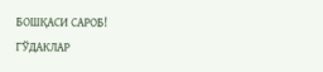БОШҚАСИ САРОБ!
ГЎДАКЛАР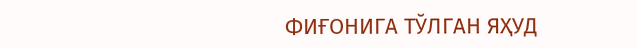ФИҒОНИГА ТЎЛГАН ЯҲУД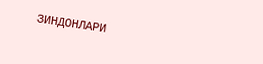ЗИНДОНЛАРИ